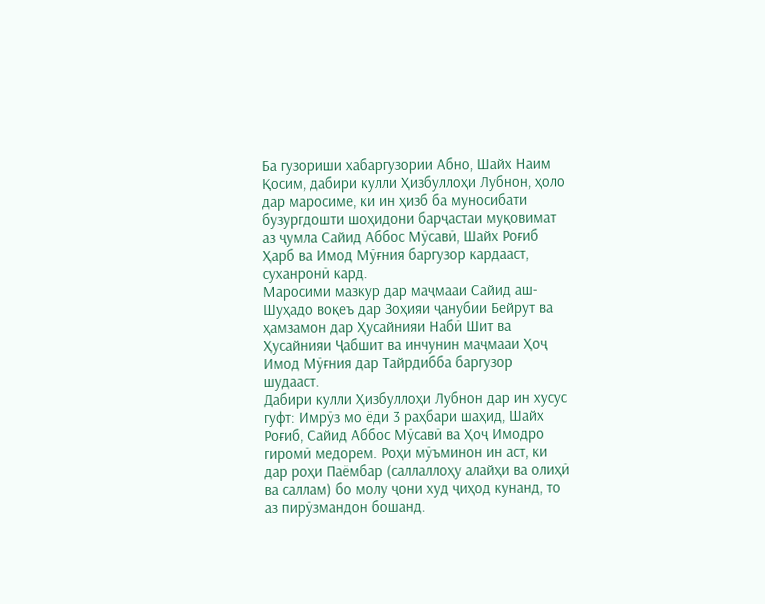Ба гузориши хабаргузории Абно, Шайх Наим Қосим, дабири кулли Ҳизбуллоҳи Лубнон, ҳоло дар маросиме, ки ин ҳизб ба муносибати бузургдошти шоҳидони барҷастаи муқовимат аз ҷумла Сайид Аббос Мӯсавӣ, Шайх Роғиб Ҳарб ва Имод Мӯғния баргузор кардааст, суханронӣ кард.
Маросими мазкур дар маҷмааи Сайид аш-Шуҳадо воқеъ дар Зоҳияи ҷанубии Бейрут ва ҳамзамон дар Ҳусайнияи Набӣ Шит ва Ҳусайнияи Ҷабшит ва инчунин маҷмааи Ҳоҷ Имод Мӯғния дар Тайрдибба баргузор шудааст.
Дабири кулли Ҳизбуллоҳи Лубнон дар ин хусус гуфт: Имрӯз мо ёди 3 раҳбари шаҳид, Шайх Роғиб, Сайид Аббос Мӯсавӣ ва Ҳоҷ Имодро гиромӣ медорем. Роҳи мӯъминон ин аст, ки дар роҳи Паёмбар (саллаллоҳу алайҳи ва олиҳӣ ва саллам) бо молу ҷони худ ҷиҳод кунанд, то аз пирӯзмандон бошанд.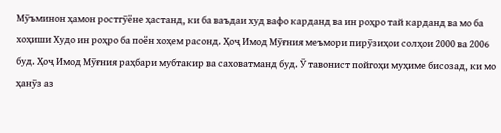Мӯъминон ҳамон ростгӯёне ҳастанд, ки ба ваъдаи худ вафо карданд ва ин роҳро тай карданд ва мо ба хоҳиши Худо ин роҳро ба поён хоҳем расонд. Ҳоҷ Имод Мӯғния меъмори пирӯзиҳои солҳои 2000 ва 2006 буд. Ҳоҷ Имод Мӯғния раҳбари мубтакир ва саховатманд буд. Ӯ тавонист пойгоҳи муҳиме бисозад, ки мо ҳанӯз аз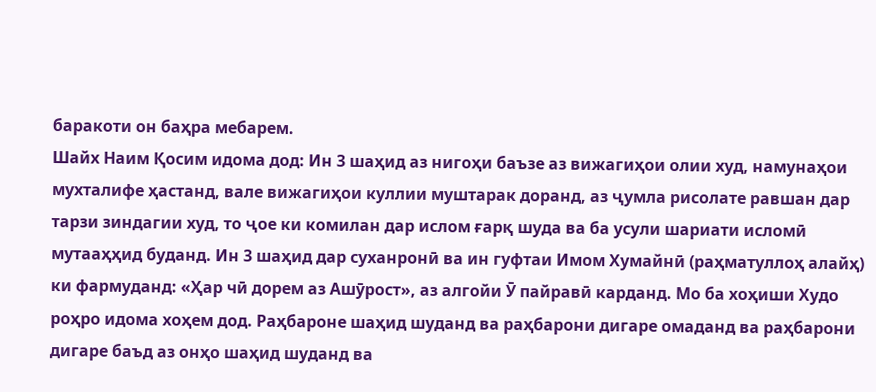баракоти он баҳра мебарем.
Шайх Наим Қосим идома дод: Ин 3 шаҳид аз нигоҳи баъзе аз вижагиҳои олии худ, намунаҳои мухталифе ҳастанд, вале вижагиҳои куллии муштарак доранд, аз ҷумла рисолате равшан дар тарзи зиндагии худ, то ҷое ки комилан дар ислом ғарқ шуда ва ба усули шариати исломӣ мутааҳҳид буданд. Ин 3 шаҳид дар суханронӣ ва ин гуфтаи Имом Хумайнӣ (раҳматуллоҳ алайҳ) ки фармуданд: «Ҳар чӣ дорем аз Ашӯрост», аз алгойи Ӯ пайравӣ карданд. Мо ба хоҳиши Худо роҳро идома хоҳем дод. Раҳбароне шаҳид шуданд ва раҳбарони дигаре омаданд ва раҳбарони дигаре баъд аз онҳо шаҳид шуданд ва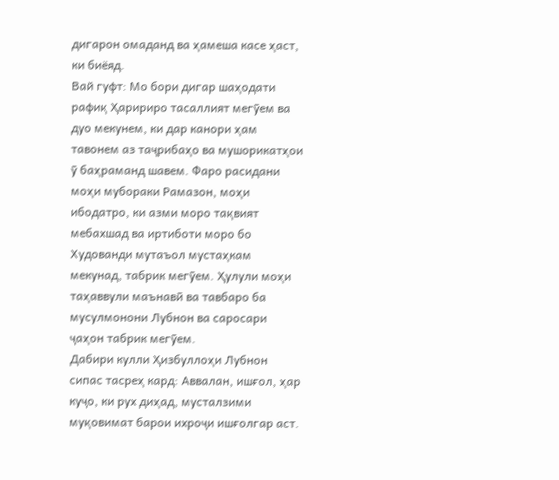дигарон омаданд ва ҳамеша касе ҳаст, ки биёяд.
Вай гуфт: Мо бори дигар шаҳодати рафиқ Ҳаририро тасаллият мегӯем ва дуо мекунем, ки дар канори ҳам тавонем аз таҷрибаҳо ва мушорикатҳои ӯ баҳраманд шавем. Фаро расидани моҳи мубораки Рамазон, моҳи ибодатро, ки азми моро тақвият мебахшад ва иртиботи моро бо Худованди мутаъол мустаҳкам мекунад, табрик мегӯем. Ҳулули моҳи таҳаввули маънавӣ ва тавбаро ба мусулмонони Лубнон ва саросари ҷаҳон табрик мегӯем.
Дабири кулли Ҳизбуллоҳи Лубнон сипас тасреҳ кард: Аввалан, ишғол, ҳар куҷо, ки рух диҳад, мусталзими муқовимат барои ихроҷи ишғолгар аст.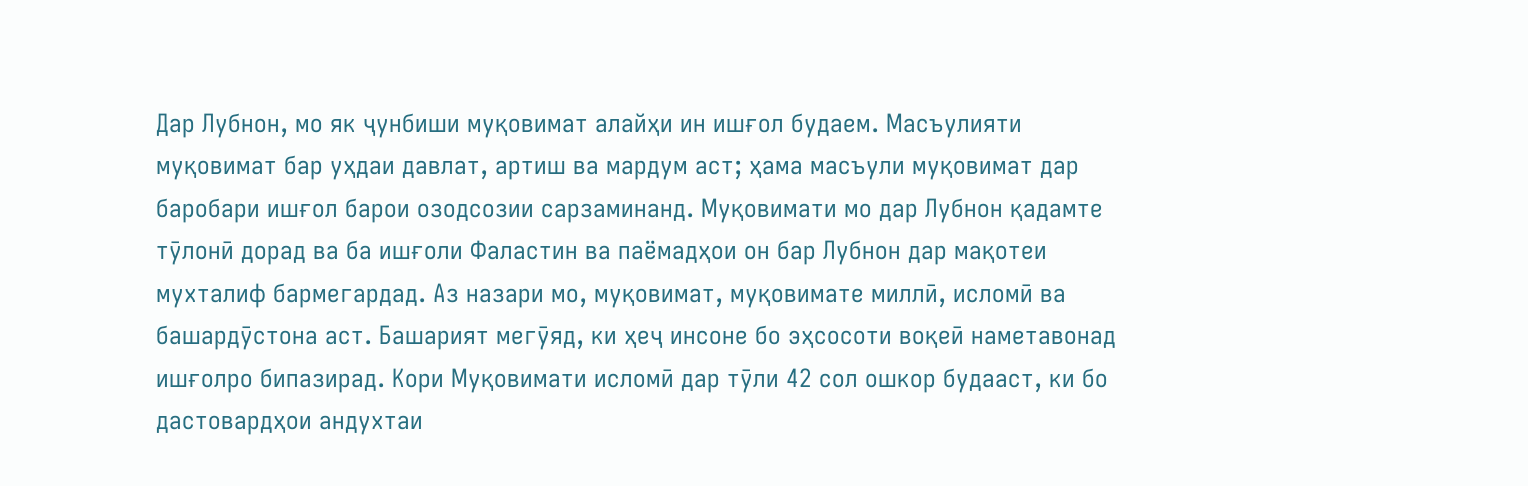Дар Лубнон, мо як ҷунбиши муқовимат алайҳи ин ишғол будаем. Масъулияти муқовимат бар уҳдаи давлат, артиш ва мардум аст; ҳама масъули муқовимат дар баробари ишғол барои озодсозии сарзаминанд. Муқовимати мо дар Лубнон қадамте тӯлонӣ дорад ва ба ишғоли Фаластин ва паёмадҳои он бар Лубнон дар мақотеи мухталиф бармегардад. Аз назари мо, муқовимат, муқовимате миллӣ, исломӣ ва башардӯстона аст. Башарият мегӯяд, ки ҳеҷ инсоне бо эҳсосоти воқеӣ наметавонад ишғолро бипазирад. Кори Муқовимати исломӣ дар тӯли 42 сол ошкор будааст, ки бо дастовардҳои андухтаи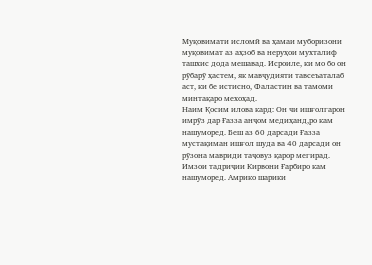Муқовимати исломӣ ва ҳамаи муборизони муқовимат аз аҳзоб ва неруҳои мухталиф ташхис дода мешавад. Исроиле, ки мо бо он рӯбарӯ ҳастем, як мавҷудияти тавсеъаталаб аст, ки бе истисно, Фаластин ва тамоми минтақаро мехоҳад.
Наим Қосим илова кард: Он чи ишғолгарон имрӯз дар Ғазза анҷом медиҳанд,ро кам нашуморед. Беш аз 60 дарсади Ғазза мустақиман ишғол шуда ва 40 дарсади он рӯзона мавриди таҷовуз қарор мегирад. Имзои тадриҷии Кирвони Ғарбиро кам нашуморед. Амрико шарики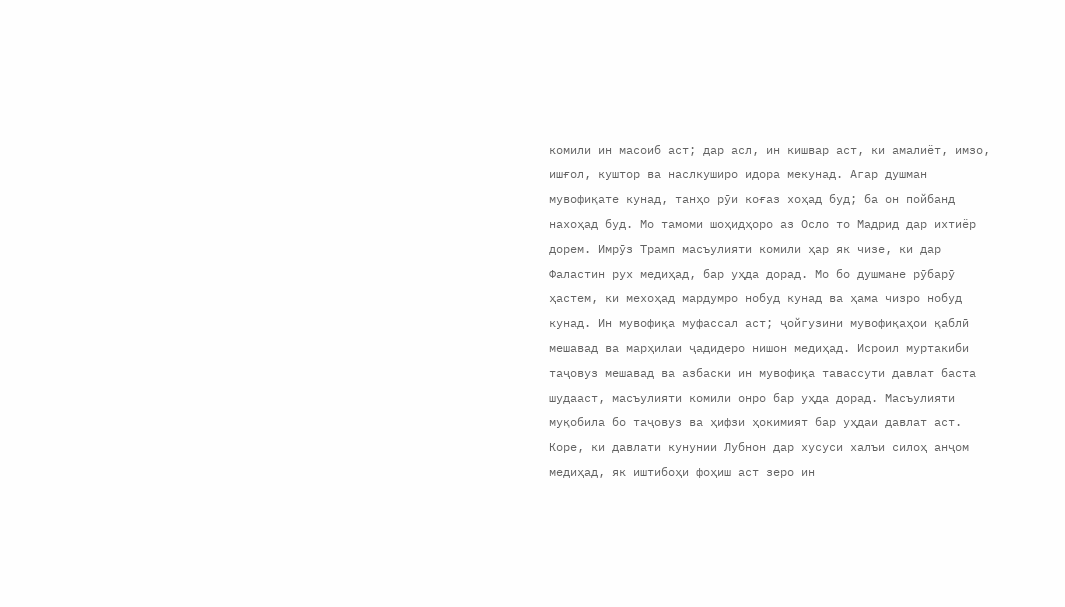комили ин масоиб аст; дар асл, ин кишвар аст, ки амалиёт, имзо, ишғол, куштор ва наслкуширо идора мекунад. Агар душман мувофиқате кунад, танҳо рӯи коғаз хоҳад буд; ба он пойбанд нахоҳад буд. Мо тамоми шоҳидҳоро аз Осло то Мадрид дар ихтиёр дорем. Имрӯз Трамп масъулияти комили ҳар як чизе, ки дар Фаластин рух медиҳад, бар уҳда дорад. Мо бо душмане рӯбарӯ ҳастем, ки мехоҳад мардумро нобуд кунад ва ҳама чизро нобуд кунад. Ин мувофиқа муфассал аст; ҷойгузини мувофиқаҳои қаблӣ мешавад ва марҳилаи ҷадидеро нишон медиҳад. Исроил муртакиби таҷовуз мешавад ва азбаски ин мувофиқа тавассути давлат баста шудааст, масъулияти комили онро бар уҳда дорад. Масъулияти муқобила бо таҷовуз ва ҳифзи ҳокимият бар уҳдаи давлат аст. Коре, ки давлати кунунии Лубнон дар хусуси халъи силоҳ анҷом медиҳад, як иштибоҳи фоҳиш аст зеро ин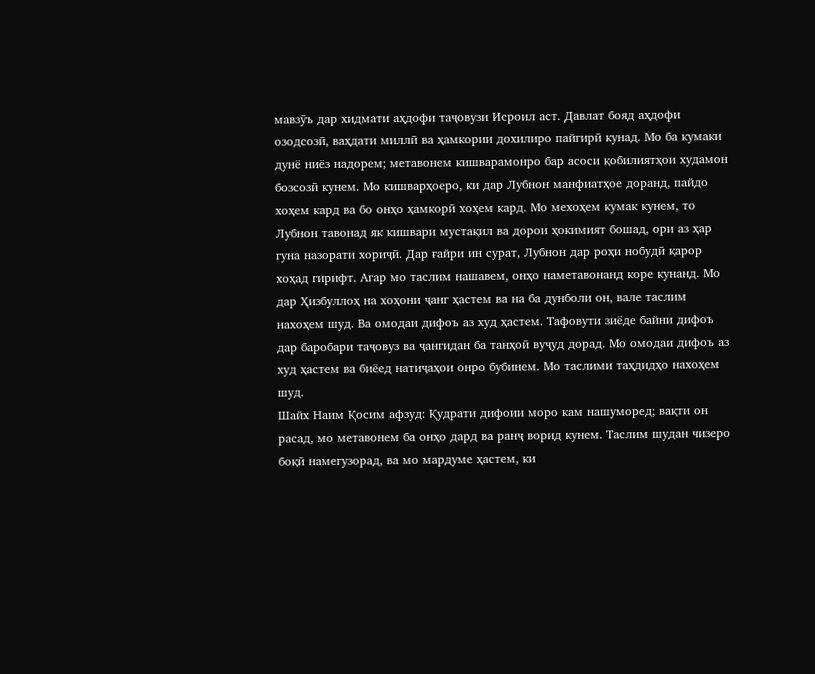мавзӯъ дар хидмати аҳдофи таҷовузи Исроил аст. Давлат бояд аҳдофи озодсозӣ, ваҳдати миллӣ ва ҳамкории дохилиро пайгирӣ кунад. Мо ба кумаки дунё ниёз надорем; метавонем кишварамонро бар асоси қобилиятҳои худамон бозсозӣ кунем. Мо кишварҳоеро, ки дар Лубнон манфиатҳое доранд, пайдо хоҳем кард ва бо онҳо ҳамкорӣ хоҳем кард. Мо мехоҳем кумак кунем, то Лубнон тавонад як кишвари мустақил ва дорои ҳокимият бошад, ори аз ҳар гуна назорати хориҷӣ. Дар ғайри ин сурат, Лубнон дар роҳи нобудӣ қарор хоҳад гирифт. Агар мо таслим нашавем, онҳо наметавонанд коре кунанд. Мо дар Ҳизбуллоҳ на хоҳони ҷанг ҳастем ва на ба дунболи он, вале таслим нахоҳем шуд. Ва омодаи дифоъ аз худ ҳастем. Тафовути зиёде байни дифоъ дар баробари таҷовуз ва ҷангидан ба танҳоӣ вуҷуд дорад. Мо омодаи дифоъ аз худ ҳастем ва биёед натиҷаҳои онро бубинем. Мо таслими таҳдидҳо нахоҳем шуд.
Шайх Наим Қосим афзуд: Қудрати дифоии моро кам нашуморед; вақти он расад, мо метавонем ба онҳо дард ва ранҷ ворид кунем. Таслим шудан чизеро боқӣ намегузорад, ва мо мардуме ҳастем, ки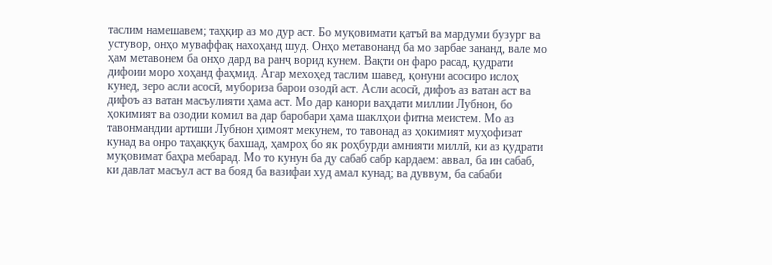таслим намешавем; таҳқир аз мо дур аст. Бо муқовимати қатъӣ ва мардуми бузург ва устувор, онҳо муваффақ нахоҳанд шуд. Онҳо метавонанд ба мо зарбае зананд, вале мо ҳам метавонем ба онҳо дард ва ранҷ ворид кунем. Вақти он фаро расад, қудрати дифоии моро хоҳанд фаҳмид. Агар мехоҳед таслим шавед, қонуни асосиро ислоҳ кунед, зеро асли асосӣ, мубориза барои озодӣ аст. Асли асосӣ, дифоъ аз ватан аст ва дифоъ аз ватан масъулияти ҳама аст. Мо дар канори ваҳдати миллии Лубнон, бо ҳокимият ва озодии комил ва дар баробари ҳама шаклҳои фитна меистем. Мо аз тавонмандии артиши Лубнон ҳимоят мекунем, то тавонад аз ҳокимият муҳофизат кунад ва онро таҳаққуқ бахшад, ҳамроҳ бо як роҳбурди амнияти миллӣ, ки аз қудрати муқовимат баҳра мебарад. Мо то кунун ба ду сабаб сабр кардаем: аввал, ба ин сабаб, ки давлат масъул аст ва бояд ба вазифаи худ амал кунад; ва дуввум, ба сабаби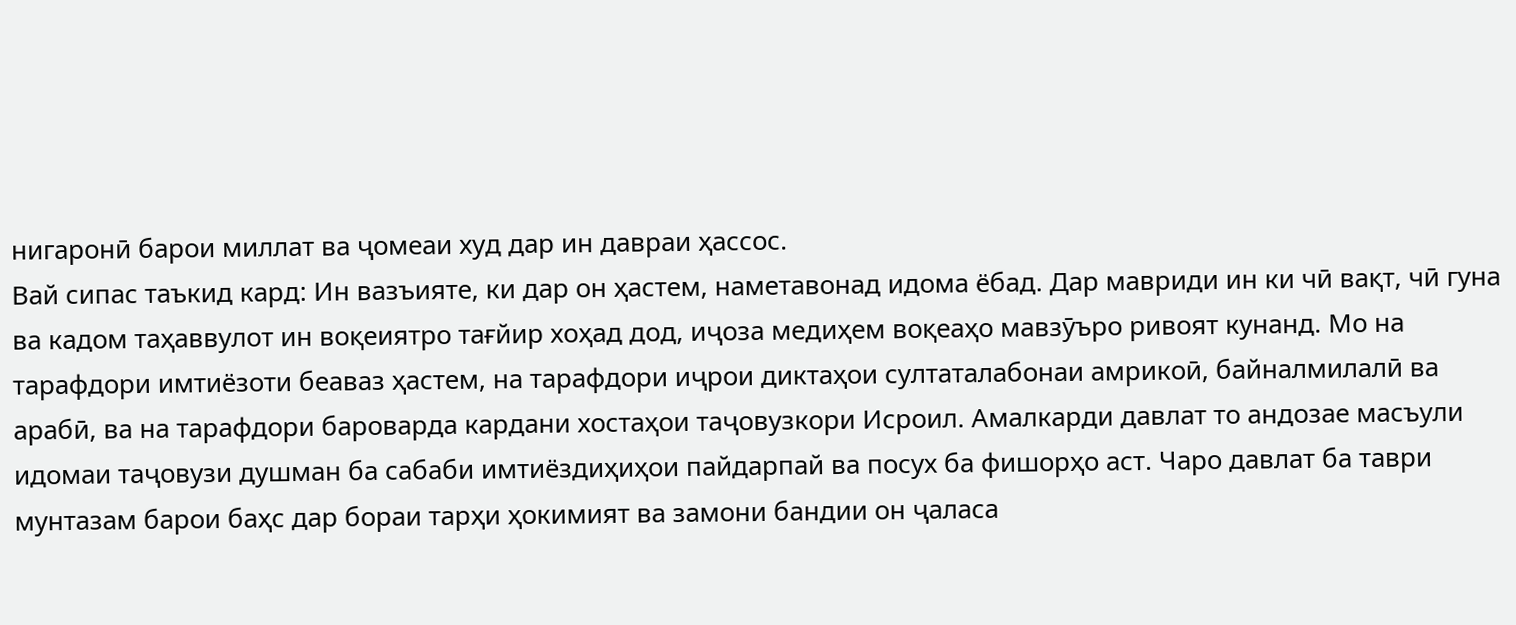нигаронӣ барои миллат ва ҷомеаи худ дар ин давраи ҳассос.
Вай сипас таъкид кард: Ин вазъияте, ки дар он ҳастем, наметавонад идома ёбад. Дар мавриди ин ки чӣ вақт, чӣ гуна ва кадом таҳаввулот ин воқеиятро тағйир хоҳад дод, иҷоза медиҳем воқеаҳо мавзӯъро ривоят кунанд. Мо на тарафдори имтиёзоти беаваз ҳастем, на тарафдори иҷрои диктаҳои султаталабонаи амрикоӣ, байналмилалӣ ва арабӣ, ва на тарафдори бароварда кардани хостаҳои таҷовузкори Исроил. Амалкарди давлат то андозае масъули идомаи таҷовузи душман ба сабаби имтиёздиҳиҳои пайдарпай ва посух ба фишорҳо аст. Чаро давлат ба таври мунтазам барои баҳс дар бораи тарҳи ҳокимият ва замони бандии он ҷаласа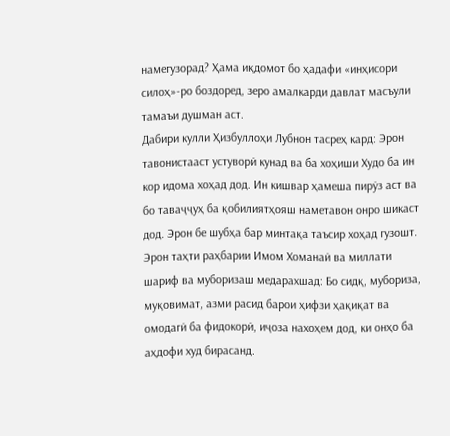намегузорад? Ҳама иқдомот бо ҳадафи «инҳисори силоҳ»-ро боздоред, зеро амалкарди давлат масъули тамаъи душман аст.
Дабири кулли Ҳизбуллоҳи Лубнон тасреҳ кард: Эрон тавонистааст устуворӣ кунад ва ба хоҳиши Худо ба ин кор идома хоҳад дод. Ин кишвар ҳамеша пирӯз аст ва бо таваҷҷуҳ ба қобилиятҳояш наметавон онро шикаст дод. Эрон бе шубҳа бар минтақа таъсир хоҳад гузошт. Эрон таҳти раҳбарии Имом Хоманаӣ ва миллати шариф ва муборизаш медарахшад: Бо сидқ, мубориза, муқовимат, азми расид барои ҳифзи ҳақиқат ва омодагӣ ба фидокорӣ, иҷоза нахоҳем дод, ки онҳо ба аҳдофи худ бирасанд.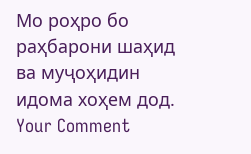Мо роҳро бо раҳбарони шаҳид ва муҷоҳидин идома хоҳем дод.
Your Comment